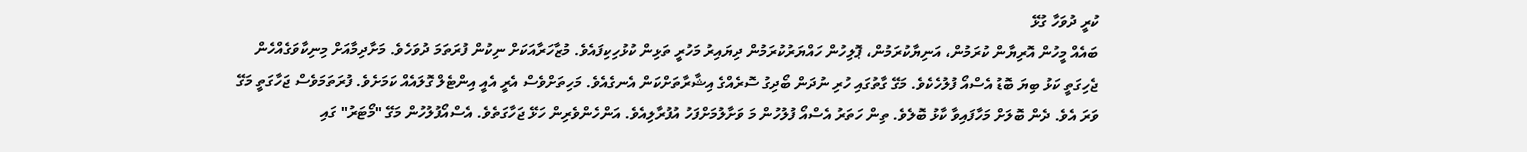ކުރީ ދުވަހާ ގުޅޭ
ބައެއް މީހުން އޮރިޔާން ކުރަމުން، އަނިޔާކުރަމުން، ޕޮލިހުން ހައްޔަރުކުރަމުން ދިޔައިރު މަހުރީ ތަޅިން ކުޅުހިކިފައެވެ. މުޒާހަރާއަކަށް ނިކުން ފުރަތަމަ ދުވަހެވެ. މަށާދިމާއަށް މިނިކާވަގެއްހެން ޖެހިގަތީ ކަޅު ބިޔަ ބޮޑު އެސްއޯ ފުލުހެކެވެ. މަގޭ ގާތުގައި ހުރި ނުދަން ބޯދިގު ސޮރެއްގެ އިޝާރާތަށްކަން އެނގެއެވެ. މަހިތަށްވެސް އެރީ އެއީ އިންޓެލް ގޮލައެއް ކަމަށެވެ. ފުރަތަމަވެސް ޖަހާގަތީ މަގޭ ވަރަ އެވެ. ދެން ބޮލަށް މަހާފައިވާ ކާޅު ބޮލެވެ. ތިން ހަތަރު އެސްއޯ ފުލުހުން މަ ވަށާލުމަށްފަހު އުފުރާލިއެވެ. އަންހެންވެރިން ހަޅޭ ޖަހާގަތެވެ. އެސްއޯފުލުހުން މަގޭ "މޯޓަރު" ގައި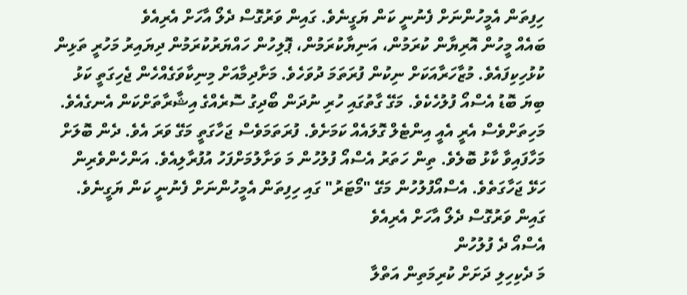ހިފިތަން އެމީހުންނަށް ފެނުނީ ކަން ޔަގީނެވެ. ގައިން ވަރުގޮސް ދެލޯ އާހަށް އެރިއެވެ
ބައެއް މީހުން އޮރިޔާން ކުރަމުން، އަނިޔާކުރަމުން، ޕޮލިހުން ހައްޔަރުކުރަމުން ދިޔައިރު މަހުރީ ތަޅިން ކުޅުހިކިފައެވެ. މުޒާހަރާއަކަށް ނިކުން ފުރަތަމަ ދުވަހެވެ. މަށާދިމާއަށް މިނިކާވަގެއްހެން ޖެހިގަތީ ކަޅު ބިޔަ ބޮޑު އެސްއޯ ފުލުހެކެވެ. މަގޭ ގާތުގައި ހުރި ނުދަން ބޯދިގު ސޮރެއްގެ އިޝާރާތަށްކަން އެނގެއެވެ. މަހިތަށްވެސް އެރީ އެއީ އިންޓެލް ގޮލައެއް ކަމަށެވެ. ފުރަތަމަވެސް ޖަހާގަތީ މަގޭ ވަރަ އެވެ. ދެން ބޮލަށް މަހާފައިވާ ކާޅު ބޮލެވެ. ތިން ހަތަރު އެސްއޯ ފުލުހުން މަ ވަށާލުމަށްފަހު އުފުރާލިއެވެ. އަންހެންވެރިން ހަޅޭ ޖަހާގަތެވެ. އެސްއޯފުލުހުން މަގޭ "މޯޓަރު" ގައި ހިފިތަން އެމީހުންނަށް ފެނުނީ ކަން ޔަގީނެވެ. ގައިން ވަރުގޮސް ދެލޯ އާހަށް އެރިއެވެ
އެސްއޯ ދެ ފުލުހުން
މަ ދެކިހިލި ދަށަށް ކުރިމަތިން އަތްލާ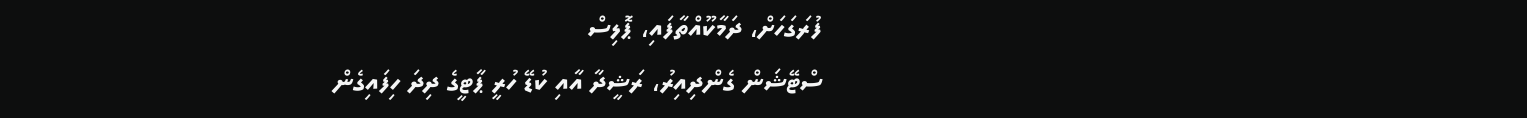ފުރަގަހަށް، ދަމާކޫއްތާފައި، ޕޮލިސް
ސްޓޭޝަން ގެންދިއިރު، ރަޝީދާ އާއި ކުޑޭ ހުރީ ޕާޓީގެ ދިދަ ހިފައިގެން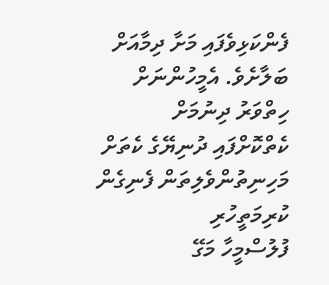ފެންކަޅިވެފައި މަށާ ދިމާއަށް ބަލާށެވެ. އެމީހުންނަށް ހިތްވަރު ދިނުމަށް
ކެތްކޮށްފައި ދުނިޔޭގެ ކެތަށް މަހިނިތުންވެލިތަން ފެނިގެން ކުރިމަތީހުރި
ފުލުސްމީހާ މަގޭ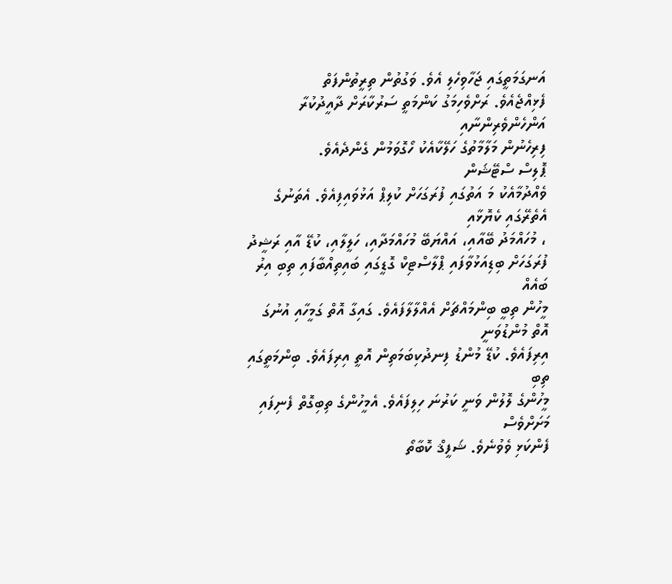އަނގަމަތީގައި ޖަހާވިހެލި އެވެ. ވަގުތުން ތިރީތުންފަތް
ފެޅިއްޖެއެވެ. ރަށްވެހިމަގު ކަންމަތީ ސަރުކާރަށް ދާއީދުކުރާ އަންހެންވެރިންނާއި
ފިރިހެނުން މަލާމާތުގެ ހަލޭކާއެކު ހޯގޮވަމުން ގެންދެއެވެ.
ޕޮލިސް ސްޓޭޝަން
ވެއްދުމާއެކު މަ އަތުގައި ފުރަގަހަށް ކުލިޕް އަޅުވައިފިއެވެ. އެތަނުގެ އެތެރޭގައި ކެޔޮޅާއި
، މުހައްމަދު ބޭއާއި، އައްޔަބޭ މުހައްމަދާއި، ހަލީލާއި، ކުޑޭ އާއި ރަޝީދު
ފުރަގަހަށް ބިޑިއަޅުވާފައި ޕްލާސްޓިކް ގޮޑީގައި ބައިތިއްބާފައި ތިބި އިރު ބައެއް
މީހުން ތިބީ ބިންމައްޗަށް އެއްލާލާފައެވެ. ގައިގާ އޮތް ގަމީހާއި އުނުގަ އޮތް މުންޑުވަނީ
އިރިފައެވެ. ކުޑޭ މުންޑު ފިނދުކިބަމަތިން އޮތީ އިރިފައެވެ. ބިންމަތީގައި ތިބި
މީހުންގެ ލޮލުން ވަނީ ކަރުނަ ހިލިފައެވެ. އެމީހުންގެ ތިބިގޮތް ފެނިފައި މަށަށްވެސް
ފެންކަޅި ވެވުނެވެ. ޝަފީޤް ކޮބާތޯ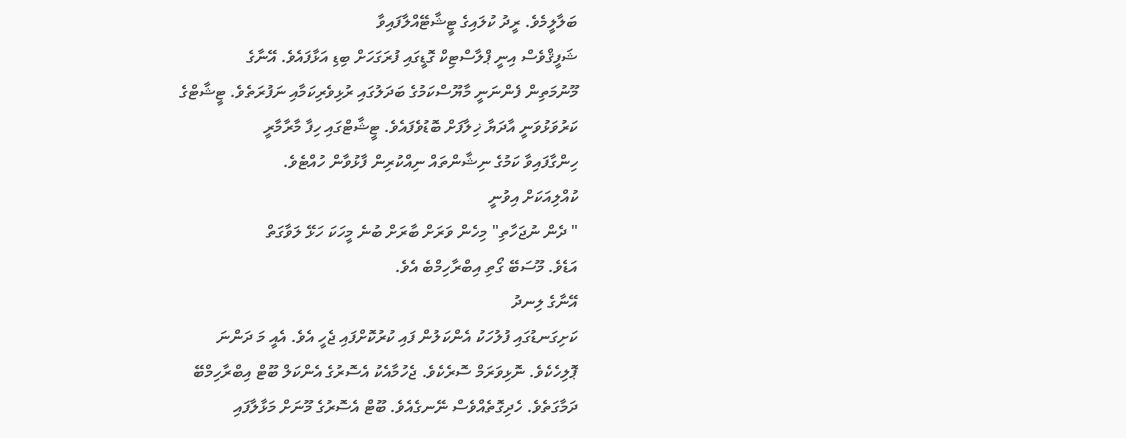ބަލާލީމެވެ. ރީދު ކުލައިގެ ޓީޝާޓޭއްލާފައިވާ
ޝަފީޤްވެސް އިނީ ޕްލާސްޓިކް ގޮޑީގައި ފުރަގަހަށް ބިޑި އަޅާފައެވެ. އޭނާގެ
މޫނުމަތިން ފެންނަނީ މާޔޫސްކަމުގެ ބަދަލުގައި ރުޅިވެރިކަމާއި ނަފުރަތެވެ. ޓީޝާޓްގެ
ކަރުވަޅުވަނީ އާދަޔާ ޚިލާފަށް ބޮޑުވެފައެވެ. ޓީޝާޓްގައި ހިފާ މާރާމާރީ
ހިންގާފައިވާ ކަމުގެ ނިޝާންތައް ނިއްކުރިން ފާޅުވާން ހުއްޓެވެ.
ކުއްލިއަކަށް އިވުނީ
" ދެން ނުޖަހާތި" މިހެން ވަރަށް ބާރަށް ބުނެ މީހަކަ ހަޅޭ ލަވާގަތް
އަޑެވެ. މޫސަބޭ ގޯތި އިބްރާހިމްބެ އެވެ.
އޭނާގެ ލިނދު
ކަށިގަނޑުގައި ފުލުހަކު އެންކަލުން ފައި ކުރުކޮށްފައި ޖެހީ އެވެ. އެއީ މަ ދަންނަ
ޕޮލިހެކެވެ. ނޮޅިވަރަމް ސޮރެކެވެ. ޖެހުމާއެކު އެސޮރުގެ އެންކަލް ބޫޓް އިބްރާހިމްބޭ
ދަމާގަތެވެ. ހެދިގޮތެއްވެސް ނޭނގެއެވެ. ބޫޓް އެސޮރުގެ މޫނަށް މަޅާލާފައި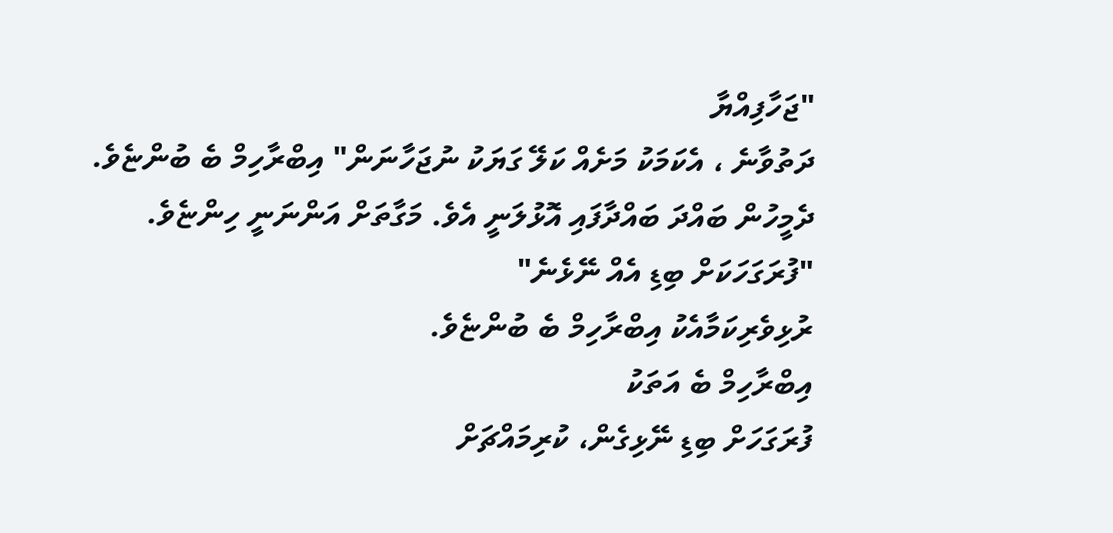"ޖަހާފިއްޔާ
ދަތުވާނެ ، އެކަމަކު މަށެއް ކަލޭ ގަޔަކު ނުޖަހާނަން" އިބްރާހިމް ބެ ބުންޏެވެ.
ދެމީހުން ބައްދަ ބައްދާފައި އޮޅުލަނީ އެވެ. މަގާތަށް އަންނަނީ ހިންޏެވެ.
"ފުރަގަހަކަށް ބިޑި އެއް ނޭޅެނެ"
ރުޅިވެރިކަމާއެކު އިބްރާހިމް ބެ ބުންޏެވެ.
އިބްރާހިމް ބެ އަތަކު
ފުރަގަހަށް ބިޑި ނޭޅިގެން، ކުރިމައްޗަށް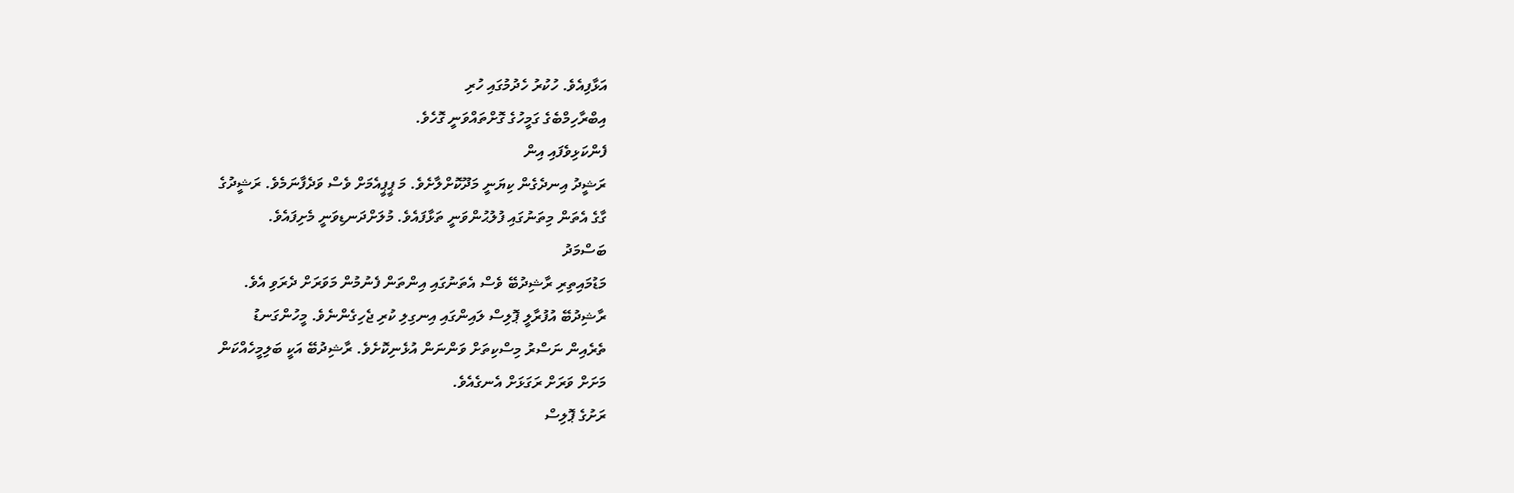އަޅާފިއެވެ. ހުކުރު ހެދުމުގައި ހުރި
އިބްރާހިމްބެގެ ގަމީހުގެ ގޮށްތައްވަނީ ގޮހެވެ.
ފެންކަޅިވެފައި އިން
ރަޝީދު އިނދެގެން ކިޔަނީ މަދޫކޮށްލާށެވެ. މަ ޕީޕީއެމަށް ވެސް ވަދެފާނަމެވެ. ރަޝީދުގެ
ގާގެ އެތަން މިތަނުގައި ފުލުޙުންވަނީ ތަޅާފައެވެ. މުލަށްދަނޑިވަނީ މެށިފައެވެ.
ބަސްމަދު
މަޑުމައިތިރި ރާޝިދުބޭ ވެސް އެތަނުގައި އިންތަން ފެނުމުން މަވަރަށް ދެރަވި އެވެ.
ރާޝިދުބޭ އުފުރާލީ ޕޮލިސް ލައިންގައި އިނގިލި ކުރި ޖެހިގެންނެވެ. މީހުންގަނޑު
ތެރެއިން ނަސްރު މިސްކިތަށް ވަންނަން އުޅެނިކޮށެވެ. ރާޝިދުބޭ އަކީ ބަލިމީހެއްކަން
މަށަށް ވަރަށް ރަގަޅަށް އެނގެއެވެ.
ރަށުގެ ޕޮލިސް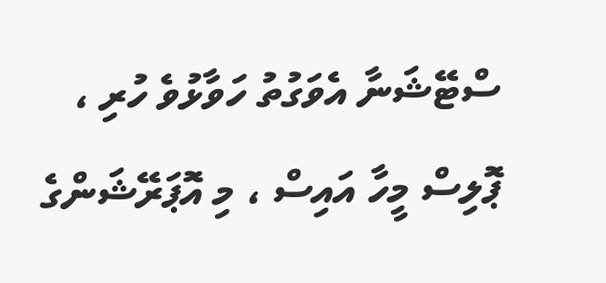ސްޓޭޝަނާ އެވަގުތު ހަވާޅުވެ ހުރި ، ޕޮލިސް މީހާ އައިސް ، މި އޮޕަރޭޝަންގެ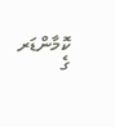ކޮމާންޑަރ ގެ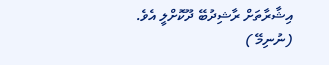އިޝާރާތަށް ރާޝިދުބޭ ދޫކޮށްލީ އެވެ.
(ނުނިމޭ )